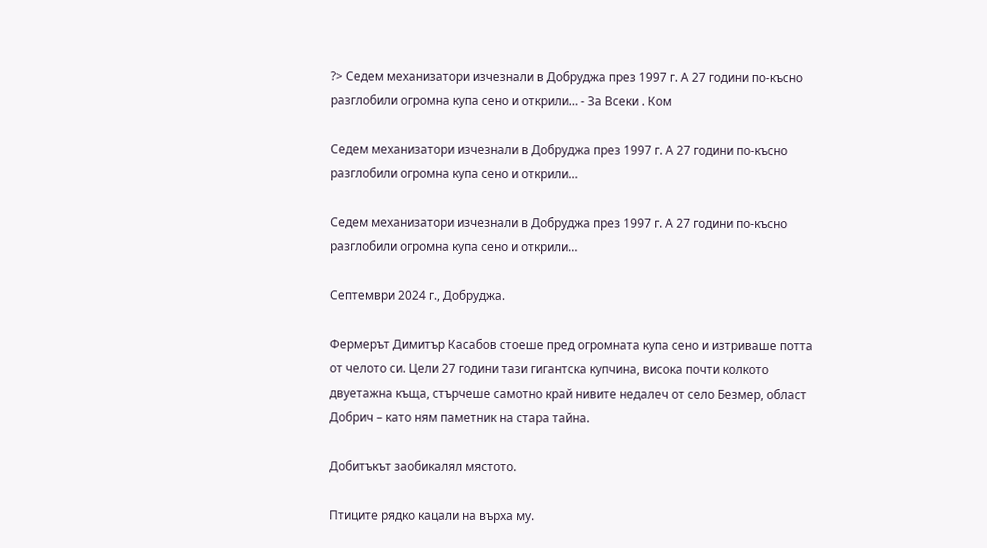?> Седем механизатори изчезнали в Добруджа през 1997 г. А 27 години по-късно разглобили огромна купа сено и открили… - За Всеки . Ком

Седем механизатори изчезнали в Добруджа през 1997 г. А 27 години по-късно разглобили огромна купа сено и открили…

Седем механизатори изчезнали в Добруджа през 1997 г. А 27 години по-късно разглобили огромна купа сено и открили…

Септември 2024 г., Добруджа.

Фермерът Димитър Касабов стоеше пред огромната купа сено и изтриваше потта от челото си. Цели 27 години тази гигантска купчина, висока почти колкото двуетажна къща, стърчеше самотно край нивите недалеч от село Безмер, област Добрич – като ням паметник на стара тайна.

Добитъкът заобикалял мястото.

Птиците рядко кацали на върха му.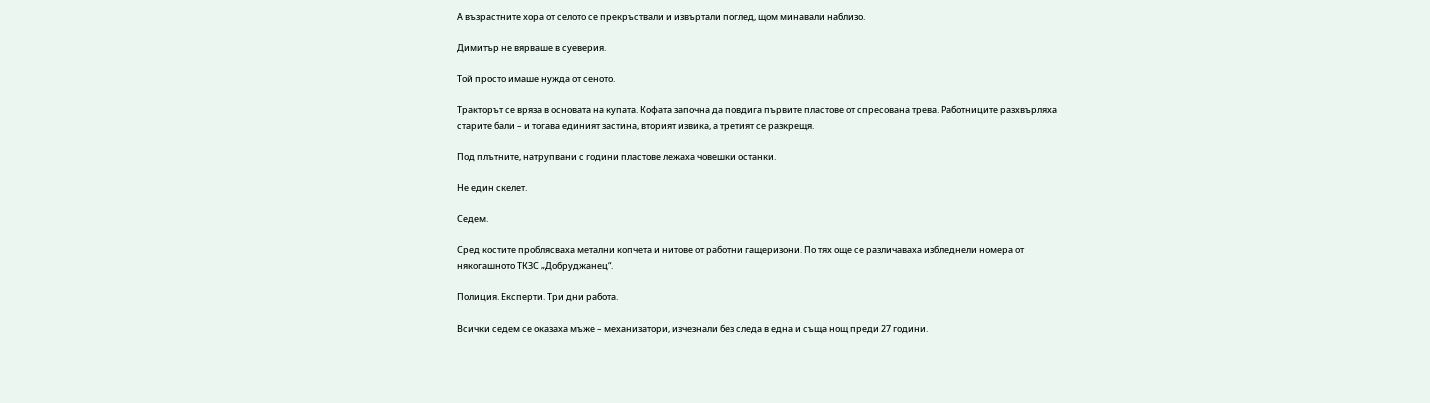А възрастните хора от селото се прекръствали и извъртали поглед, щом минавали наблизо.

Димитър не вярваше в суеверия.

Той просто имаше нужда от сеното.

Тракторът се вряза в основата на купата. Кофата започна да повдига първите пластове от спресована трева. Работниците разхвърляха старите бали – и тогава единият застина, вторият извика, а третият се разкрещя.

Под плътните, натрупвани с години пластове лежаха човешки останки.

Не един скелет.

Седем.

Сред костите проблясваха метални копчета и нитове от работни гащеризони. По тях още се различаваха избледнели номера от някогашното ТКЗС „Добруджанец“.

Полиция. Експерти. Три дни работа.

Всички седем се оказаха мъже – механизатори, изчезнали без следа в една и съща нощ преди 27 години.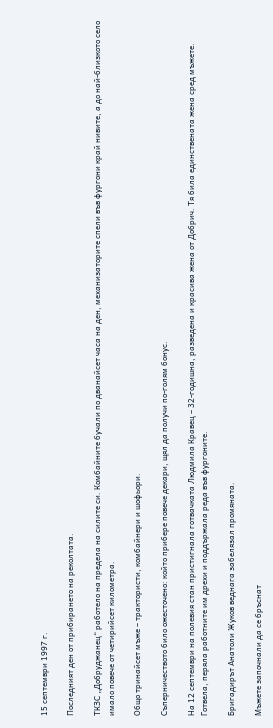15 септември 1997 г.

Последният ден от прибирането на реколтата.

ТКЗС „Добруджанец“ работело на предела на силите си. Комбайните бучали по дванайсет часа на ден, механизаторите спели във фургони край нивите, а до най-близкото село имало повече от четирийсет километра.

Общо тринайсет мъже – трактористи, комбайнери и шофьори.

Съперничеството било ожесточено: който прибере повече декари, щял да получи по-голям бонус.

На 12 септември на полевия стан пристигнала готвачката Людмила Кравец – 32-годишна, разведена и красива жена от Добрич. Тя била единствената жена сред мъжете. Готвела, перяла работните им дрехи и поддържала реда във фургоните.

Бригадирът Анатоли Жуков веднага забелязал промяната.

Мъжете започнали да се бръснат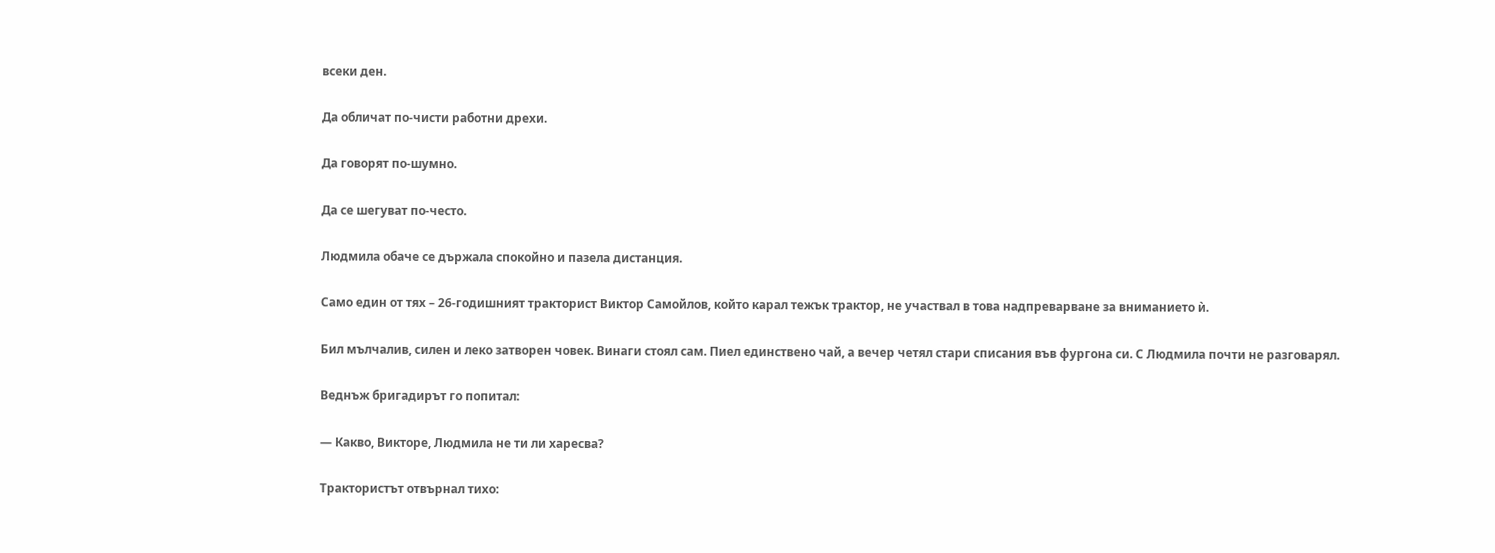всеки ден.

Да обличат по-чисти работни дрехи.

Да говорят по-шумно.

Да се шегуват по-често.

Людмила обаче се държала спокойно и пазела дистанция.

Само един от тях – 26-годишният тракторист Виктор Самойлов, който карал тежък трактор, не участвал в това надпреварване за вниманието ѝ.

Бил мълчалив, силен и леко затворен човек. Винаги стоял сам. Пиел единствено чай, а вечер четял стари списания във фургона си. С Людмила почти не разговарял.

Веднъж бригадирът го попитал:

— Какво, Викторе, Людмила не ти ли харесва?

Трактористът отвърнал тихо: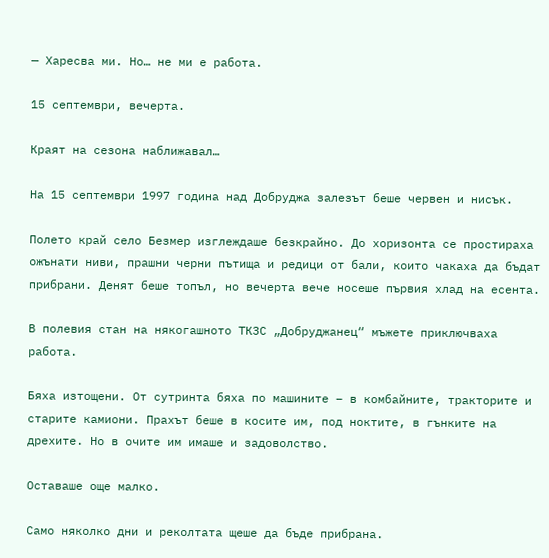— Харесва ми. Но… не ми е работа.

15 септември, вечерта.

Краят на сезона наближавал…

На 15 септември 1997 година над Добруджа залезът беше червен и нисък.

Полето край село Безмер изглеждаше безкрайно. До хоризонта се простираха ожънати ниви, прашни черни пътища и редици от бали, които чакаха да бъдат прибрани. Денят беше топъл, но вечерта вече носеше първия хлад на есента.

В полевия стан на някогашното ТКЗС „Добруджанец“ мъжете приключваха работа.

Бяха изтощени. От сутринта бяха по машините – в комбайните, тракторите и старите камиони. Прахът беше в косите им, под ноктите, в гънките на дрехите. Но в очите им имаше и задоволство.

Оставаше още малко.

Само няколко дни и реколтата щеше да бъде прибрана.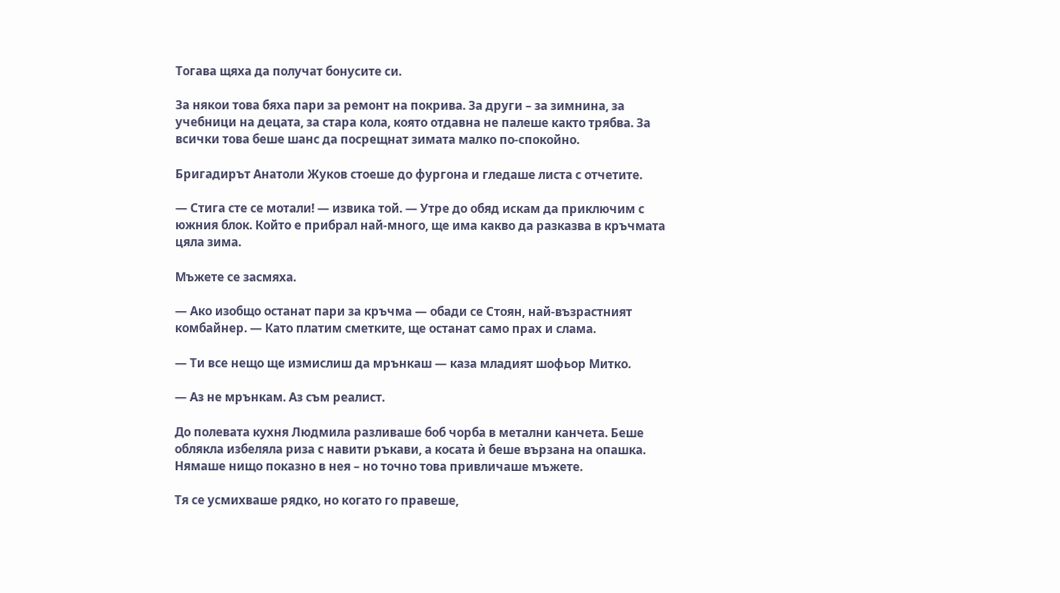Тогава щяха да получат бонусите си.

За някои това бяха пари за ремонт на покрива. За други – за зимнина, за учебници на децата, за стара кола, която отдавна не палеше както трябва. За всички това беше шанс да посрещнат зимата малко по-спокойно.

Бригадирът Анатоли Жуков стоеше до фургона и гледаше листа с отчетите.

— Стига сте се мотали! — извика той. — Утре до обяд искам да приключим с южния блок. Който е прибрал най-много, ще има какво да разказва в кръчмата цяла зима.

Мъжете се засмяха.

— Ако изобщо останат пари за кръчма — обади се Стоян, най-възрастният комбайнер. — Като платим сметките, ще останат само прах и слама.

— Ти все нещо ще измислиш да мрънкаш — каза младият шофьор Митко.

— Аз не мрънкам. Аз съм реалист.

До полевата кухня Людмила разливаше боб чорба в метални канчета. Беше облякла избеляла риза с навити ръкави, а косата ѝ беше вързана на опашка. Нямаше нищо показно в нея – но точно това привличаше мъжете.

Тя се усмихваше рядко, но когато го правеше,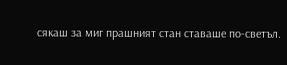сякаш за миг прашният стан ставаше по-светъл.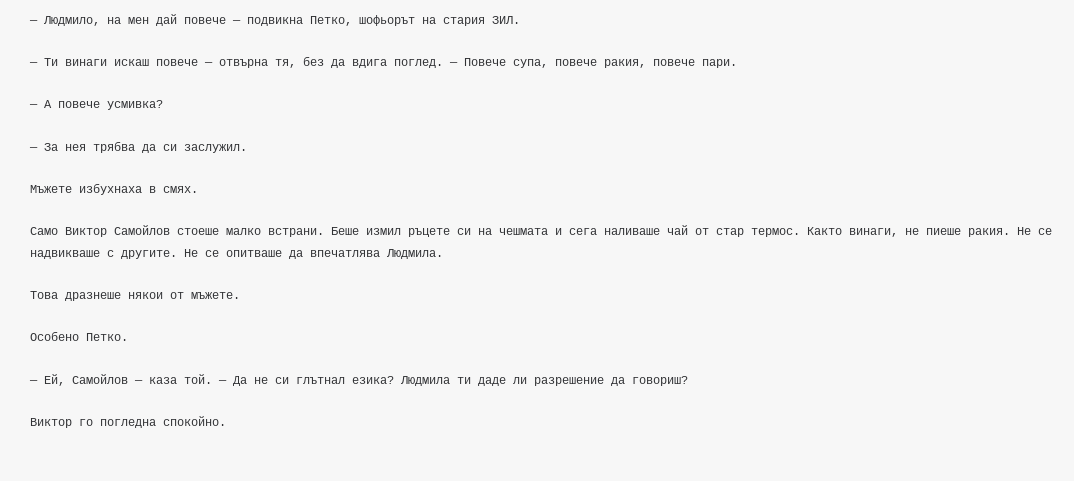— Людмило, на мен дай повече — подвикна Петко, шофьорът на стария ЗИЛ.

— Ти винаги искаш повече — отвърна тя, без да вдига поглед. — Повече супа, повече ракия, повече пари.

— А повече усмивка?

— За нея трябва да си заслужил.

Мъжете избухнаха в смях.

Само Виктор Самойлов стоеше малко встрани. Беше измил ръцете си на чешмата и сега наливаше чай от стар термос. Както винаги, не пиеше ракия. Не се надвикваше с другите. Не се опитваше да впечатлява Людмила.

Това дразнеше някои от мъжете.

Особено Петко.

— Ей, Самойлов — каза той. — Да не си глътнал езика? Людмила ти даде ли разрешение да говориш?

Виктор го погледна спокойно.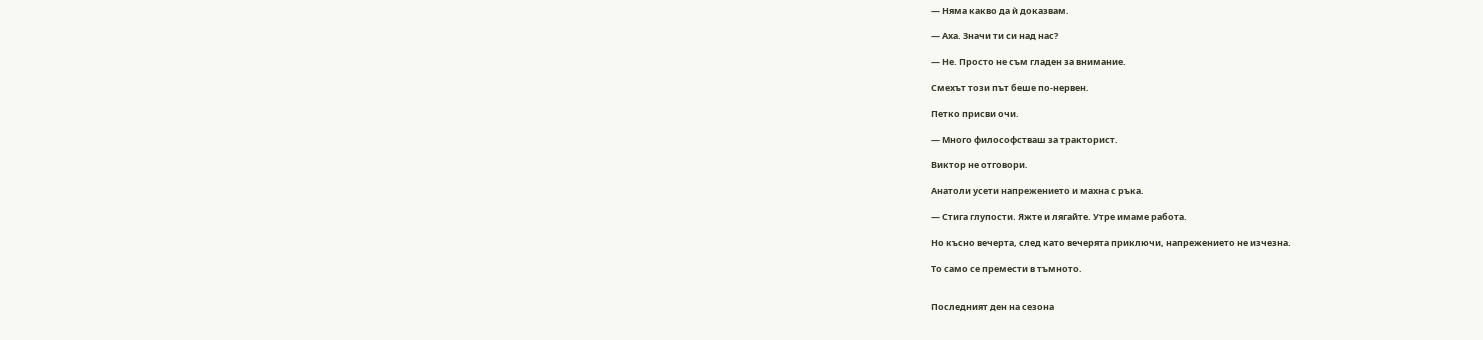— Няма какво да ѝ доказвам.

— Аха. Значи ти си над нас?

— Не. Просто не съм гладен за внимание.

Смехът този път беше по-нервен.

Петко присви очи.

— Много философстваш за тракторист.

Виктор не отговори.

Анатоли усети напрежението и махна с ръка.

— Стига глупости. Яжте и лягайте. Утре имаме работа.

Но късно вечерта, след като вечерята приключи, напрежението не изчезна.

То само се премести в тъмното.


Последният ден на сезона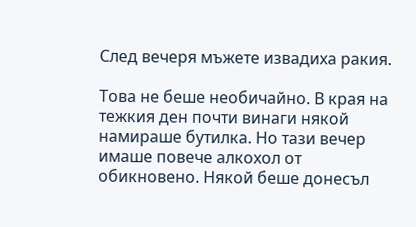След вечеря мъжете извадиха ракия.

Това не беше необичайно. В края на тежкия ден почти винаги някой намираше бутилка. Но тази вечер имаше повече алкохол от обикновено. Някой беше донесъл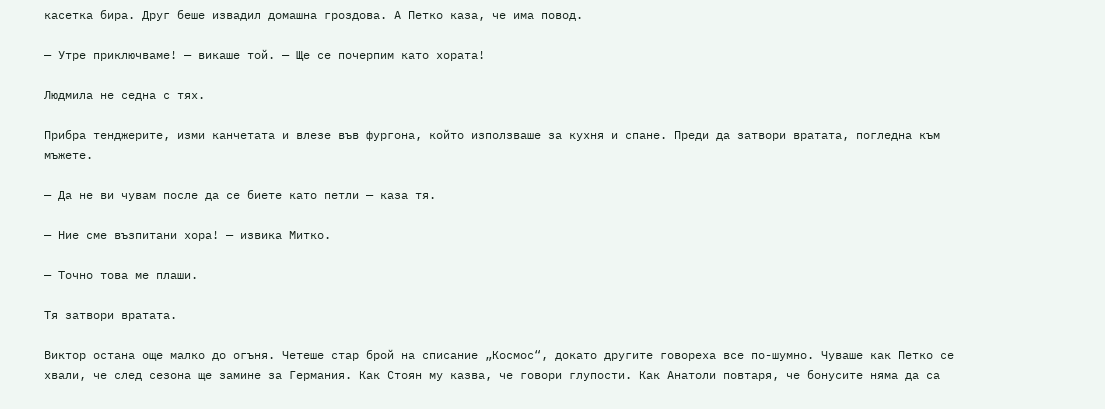касетка бира. Друг беше извадил домашна гроздова. А Петко каза, че има повод.

— Утре приключваме! — викаше той. — Ще се почерпим като хората!

Людмила не седна с тях.

Прибра тенджерите, изми канчетата и влезе във фургона, който използваше за кухня и спане. Преди да затвори вратата, погледна към мъжете.

— Да не ви чувам после да се биете като петли — каза тя.

— Ние сме възпитани хора! — извика Митко.

— Точно това ме плаши.

Тя затвори вратата.

Виктор остана още малко до огъня. Четеше стар брой на списание „Космос“, докато другите говореха все по-шумно. Чуваше как Петко се хвали, че след сезона ще замине за Германия. Как Стоян му казва, че говори глупости. Как Анатоли повтаря, че бонусите няма да са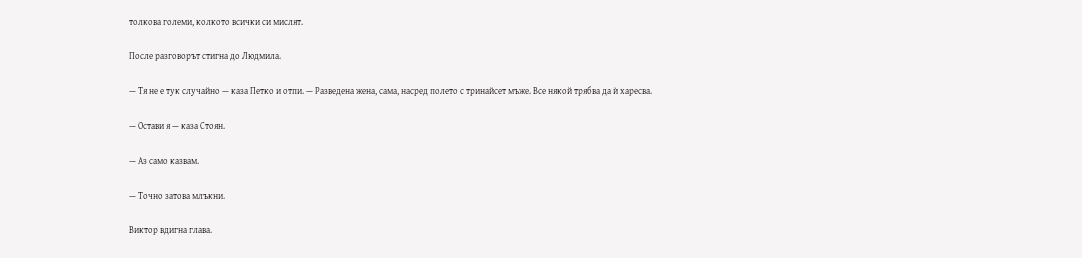толкова големи, колкото всички си мислят.

После разговорът стигна до Людмила.

— Тя не е тук случайно — каза Петко и отпи. — Разведена жена, сама, насред полето с тринайсет мъже. Все някой трябва да ѝ харесва.

— Остави я — каза Стоян.

— Аз само казвам.

— Точно затова млъкни.

Виктор вдигна глава.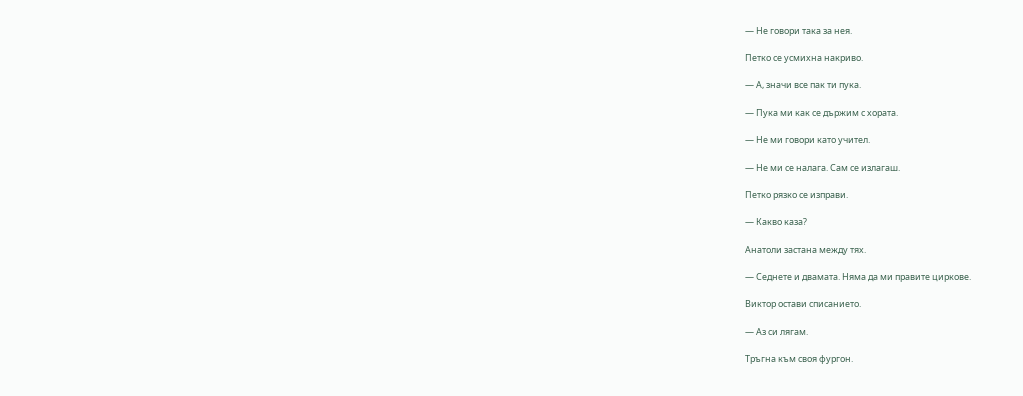— Не говори така за нея.

Петко се усмихна накриво.

— А, значи все пак ти пука.

— Пука ми как се държим с хората.

— Не ми говори като учител.

— Не ми се налага. Сам се излагаш.

Петко рязко се изправи.

— Какво каза?

Анатоли застана между тях.

— Седнете и двамата. Няма да ми правите циркове.

Виктор остави списанието.

— Аз си лягам.

Тръгна към своя фургон.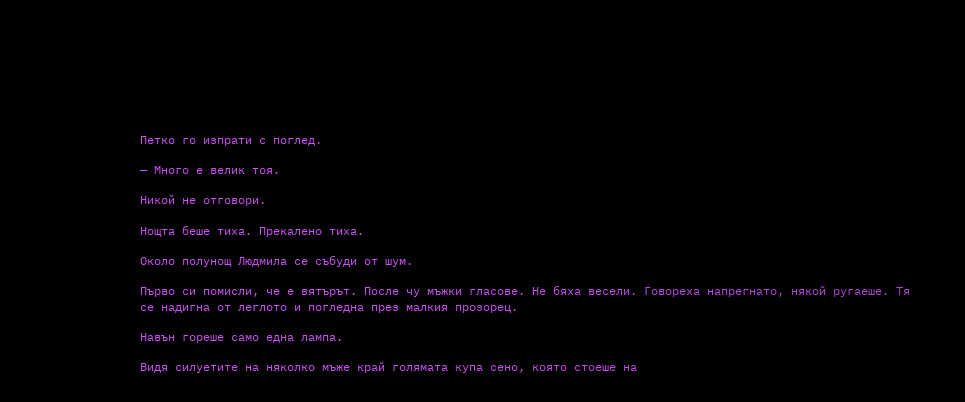Петко го изпрати с поглед.

— Много е велик тоя.

Никой не отговори.

Нощта беше тиха. Прекалено тиха.

Около полунощ Людмила се събуди от шум.

Първо си помисли, че е вятърът. После чу мъжки гласове. Не бяха весели. Говореха напрегнато, някой ругаеше. Тя се надигна от леглото и погледна през малкия прозорец.

Навън гореше само една лампа.

Видя силуетите на няколко мъже край голямата купа сено, която стоеше на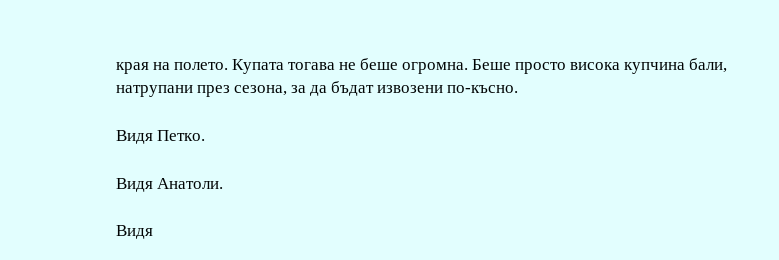края на полето. Купата тогава не беше огромна. Беше просто висока купчина бали, натрупани през сезона, за да бъдат извозени по-късно.

Видя Петко.

Видя Анатоли.

Видя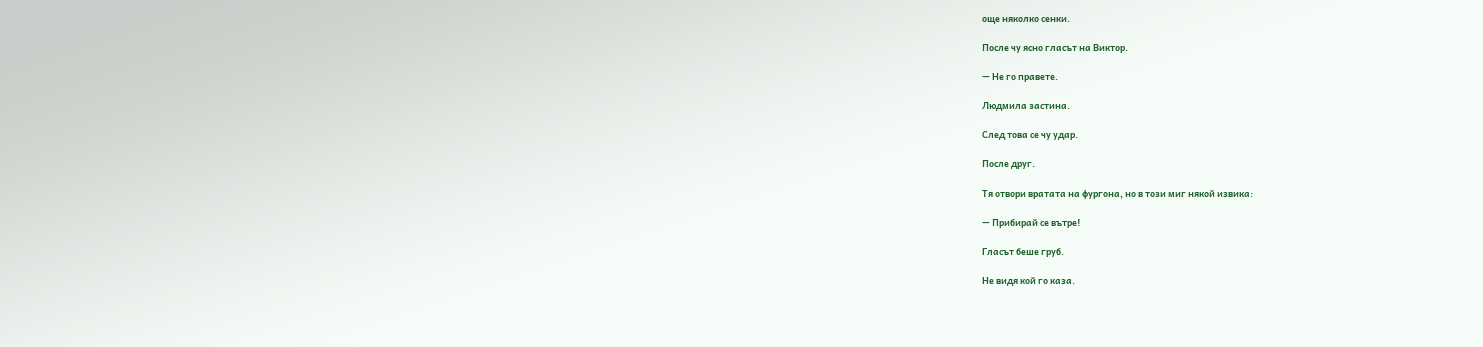още няколко сенки.

После чу ясно гласът на Виктор.

— Не го правете.

Людмила застина.

След това се чу удар.

После друг.

Тя отвори вратата на фургона, но в този миг някой извика:

— Прибирай се вътре!

Гласът беше груб.

Не видя кой го каза.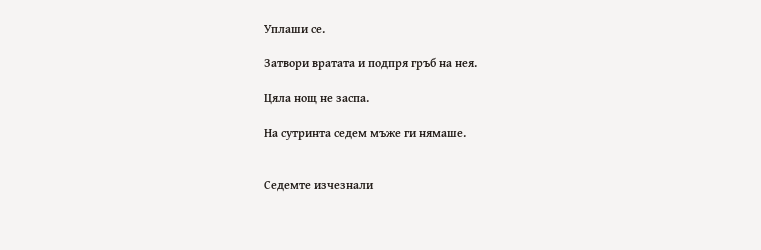Уплаши се.

Затвори вратата и подпря гръб на нея.

Цяла нощ не заспа.

На сутринта седем мъже ги нямаше.


Седемте изчезнали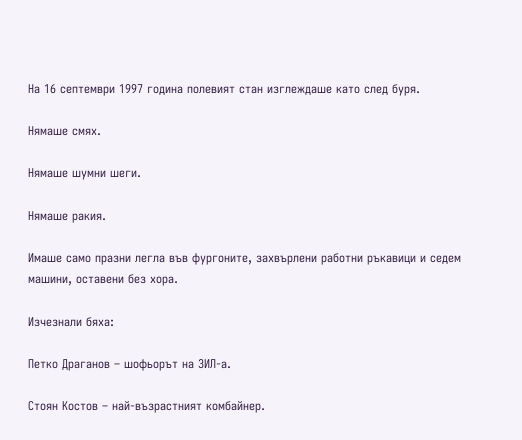На 16 септември 1997 година полевият стан изглеждаше като след буря.

Нямаше смях.

Нямаше шумни шеги.

Нямаше ракия.

Имаше само празни легла във фургоните, захвърлени работни ръкавици и седем машини, оставени без хора.

Изчезнали бяха:

Петко Драганов – шофьорът на ЗИЛ-а.

Стоян Костов – най-възрастният комбайнер.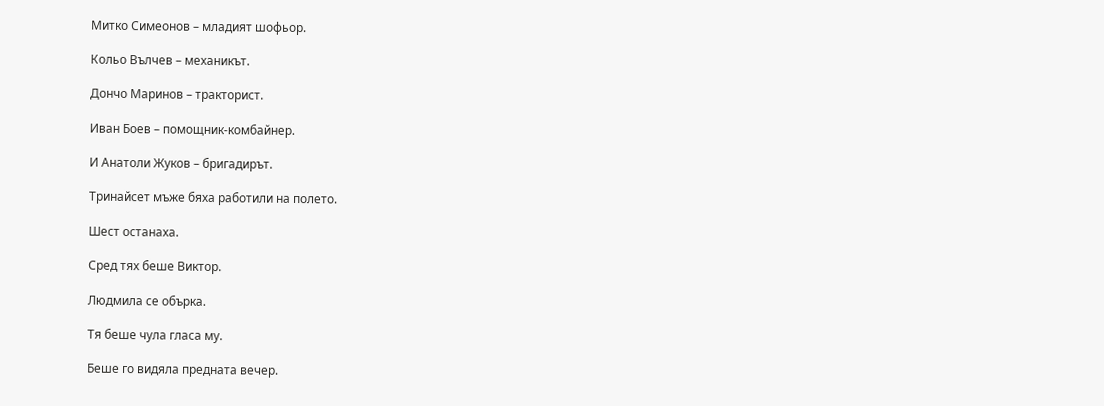Митко Симеонов – младият шофьор.

Кольо Вълчев – механикът.

Дончо Маринов – тракторист.

Иван Боев – помощник-комбайнер.

И Анатоли Жуков – бригадирът.

Тринайсет мъже бяха работили на полето.

Шест останаха.

Сред тях беше Виктор.

Людмила се обърка.

Тя беше чула гласа му.

Беше го видяла предната вечер.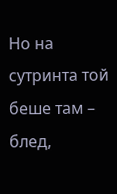Но на сутринта той беше там – блед,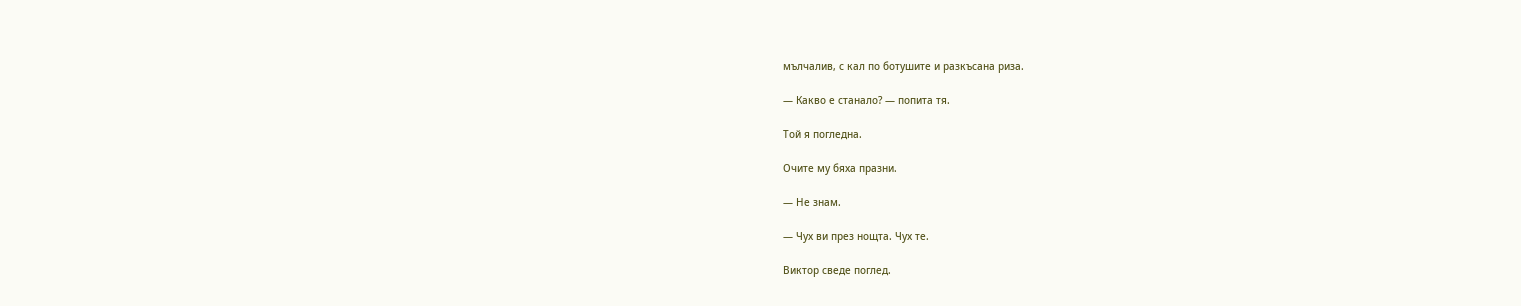мълчалив, с кал по ботушите и разкъсана риза.

— Какво е станало? — попита тя.

Той я погледна.

Очите му бяха празни.

— Не знам.

— Чух ви през нощта. Чух те.

Виктор сведе поглед.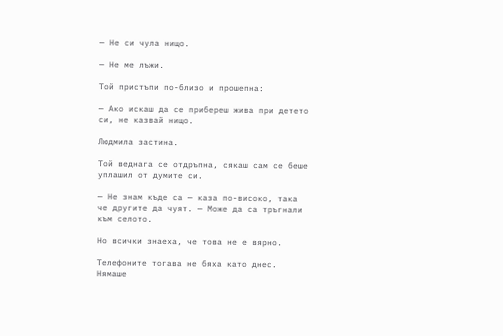— Не си чула нищо.

— Не ме лъжи.

Той пристъпи по-близо и прошепна:

— Ако искаш да се прибереш жива при детето си, не казвай нищо.

Людмила застина.

Той веднага се отдръпна, сякаш сам се беше уплашил от думите си.

— Не знам къде са — каза по-високо, така че другите да чуят. — Може да са тръгнали към селото.

Но всички знаеха, че това не е вярно.

Телефоните тогава не бяха като днес. Нямаше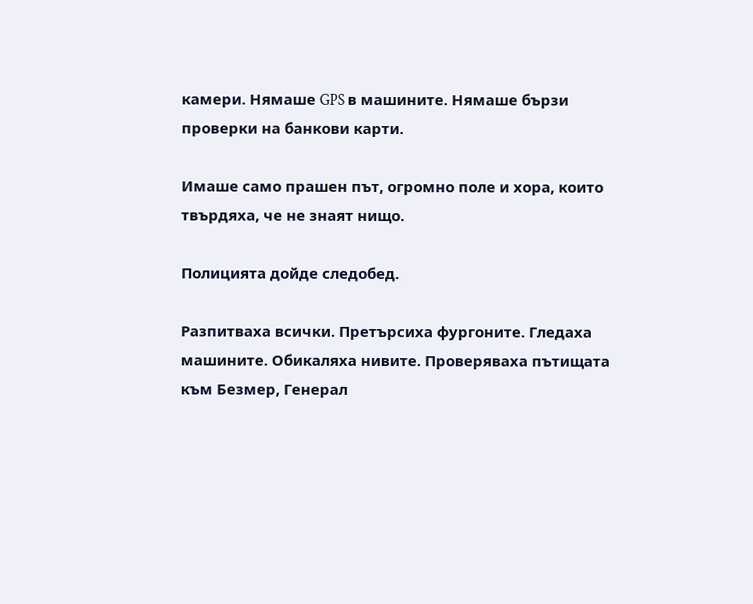камери. Нямаше GPS в машините. Нямаше бързи проверки на банкови карти.

Имаше само прашен път, огромно поле и хора, които твърдяха, че не знаят нищо.

Полицията дойде следобед.

Разпитваха всички. Претърсиха фургоните. Гледаха машините. Обикаляха нивите. Проверяваха пътищата към Безмер, Генерал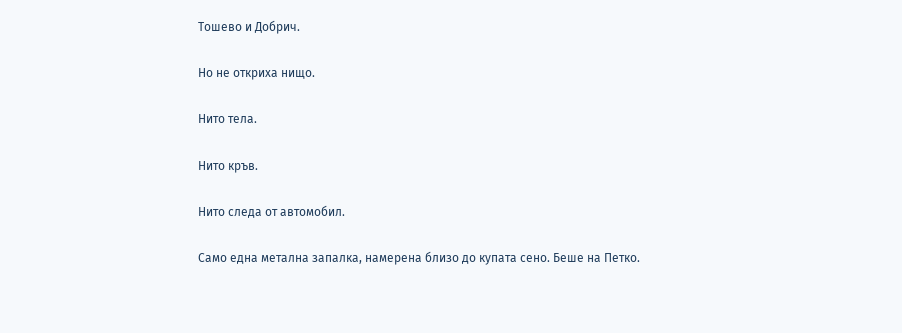Тошево и Добрич.

Но не откриха нищо.

Нито тела.

Нито кръв.

Нито следа от автомобил.

Само една метална запалка, намерена близо до купата сено. Беше на Петко.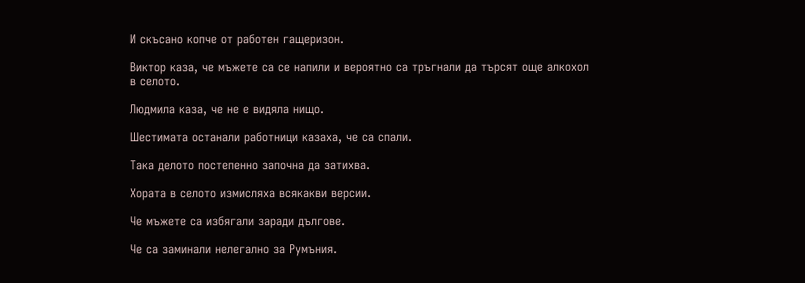И скъсано копче от работен гащеризон.

Виктор каза, че мъжете са се напили и вероятно са тръгнали да търсят още алкохол в селото.

Людмила каза, че не е видяла нищо.

Шестимата останали работници казаха, че са спали.

Така делото постепенно започна да затихва.

Хората в селото измисляха всякакви версии.

Че мъжете са избягали заради дългове.

Че са заминали нелегално за Румъния.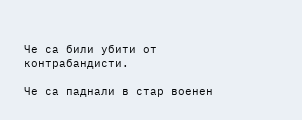Че са били убити от контрабандисти.

Че са паднали в стар военен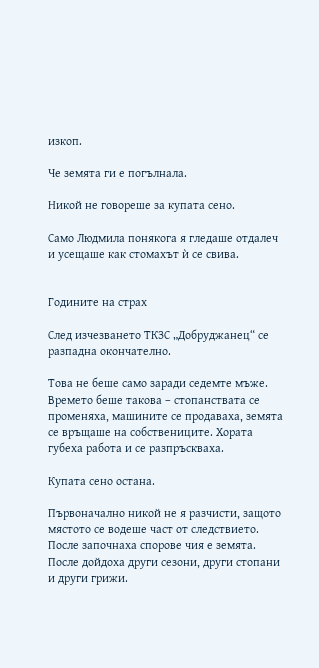изкоп.

Че земята ги е погълнала.

Никой не говореше за купата сено.

Само Людмила понякога я гледаше отдалеч и усещаше как стомахът ѝ се свива.


Годините на страх

След изчезването ТКЗС „Добруджанец“ се разпадна окончателно.

Това не беше само заради седемте мъже. Времето беше такова – стопанствата се променяха, машините се продаваха, земята се връщаше на собствениците. Хората губеха работа и се разпръскваха.

Купата сено остана.

Първоначално никой не я разчисти, защото мястото се водеше част от следствието. После започнаха спорове чия е земята. После дойдоха други сезони, други стопани и други грижи.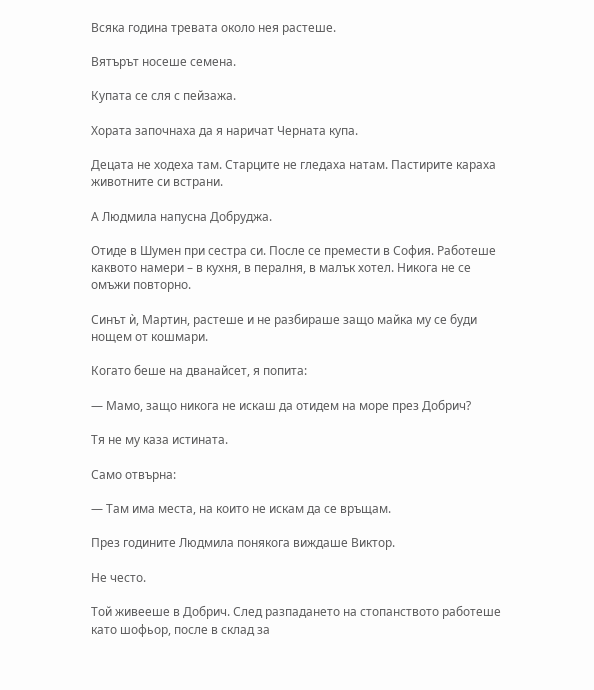Всяка година тревата около нея растеше.

Вятърът носеше семена.

Купата се сля с пейзажа.

Хората започнаха да я наричат Черната купа.

Децата не ходеха там. Старците не гледаха натам. Пастирите караха животните си встрани.

А Людмила напусна Добруджа.

Отиде в Шумен при сестра си. После се премести в София. Работеше каквото намери – в кухня, в пералня, в малък хотел. Никога не се омъжи повторно.

Синът ѝ, Мартин, растеше и не разбираше защо майка му се буди нощем от кошмари.

Когато беше на дванайсет, я попита:

— Мамо, защо никога не искаш да отидем на море през Добрич?

Тя не му каза истината.

Само отвърна:

— Там има места, на които не искам да се връщам.

През годините Людмила понякога виждаше Виктор.

Не често.

Той живееше в Добрич. След разпадането на стопанството работеше като шофьор, после в склад за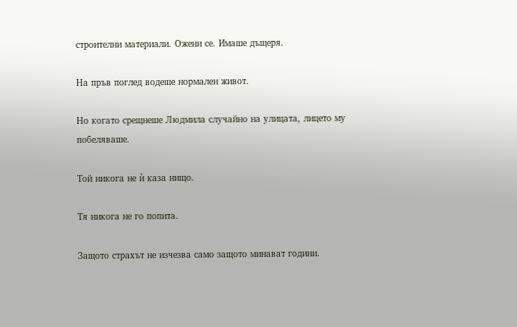строителни материали. Ожени се. Имаше дъщеря.

На пръв поглед водеше нормален живот.

Но когато срещнеше Людмила случайно на улицата, лицето му побеляваше.

Той никога не ѝ каза нищо.

Тя никога не го попита.

Защото страхът не изчезва само защото минават години.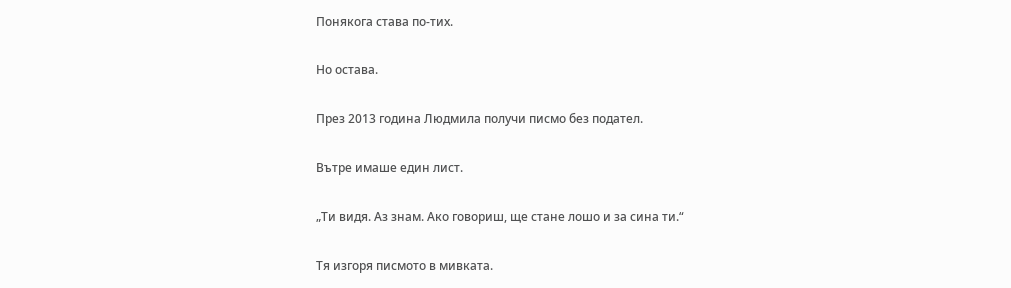Понякога става по-тих.

Но остава.

През 2013 година Людмила получи писмо без подател.

Вътре имаше един лист.

„Ти видя. Аз знам. Ако говориш, ще стане лошо и за сина ти.“

Тя изгоря писмото в мивката.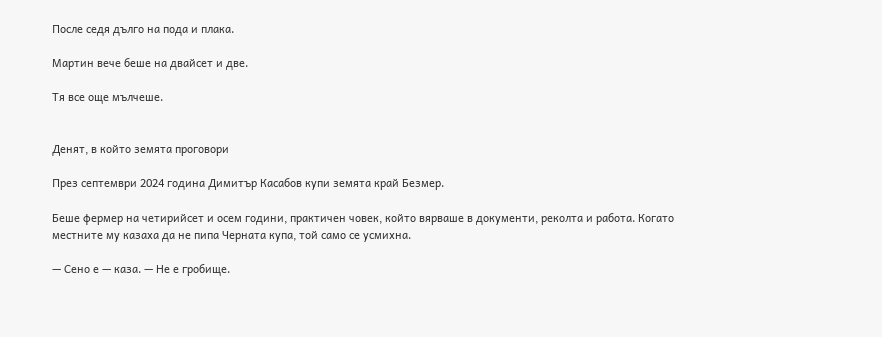После седя дълго на пода и плака.

Мартин вече беше на двайсет и две.

Тя все още мълчеше.


Денят, в който земята проговори

През септември 2024 година Димитър Касабов купи земята край Безмер.

Беше фермер на четирийсет и осем години, практичен човек, който вярваше в документи, реколта и работа. Когато местните му казаха да не пипа Черната купа, той само се усмихна.

— Сено е — каза. — Не е гробище.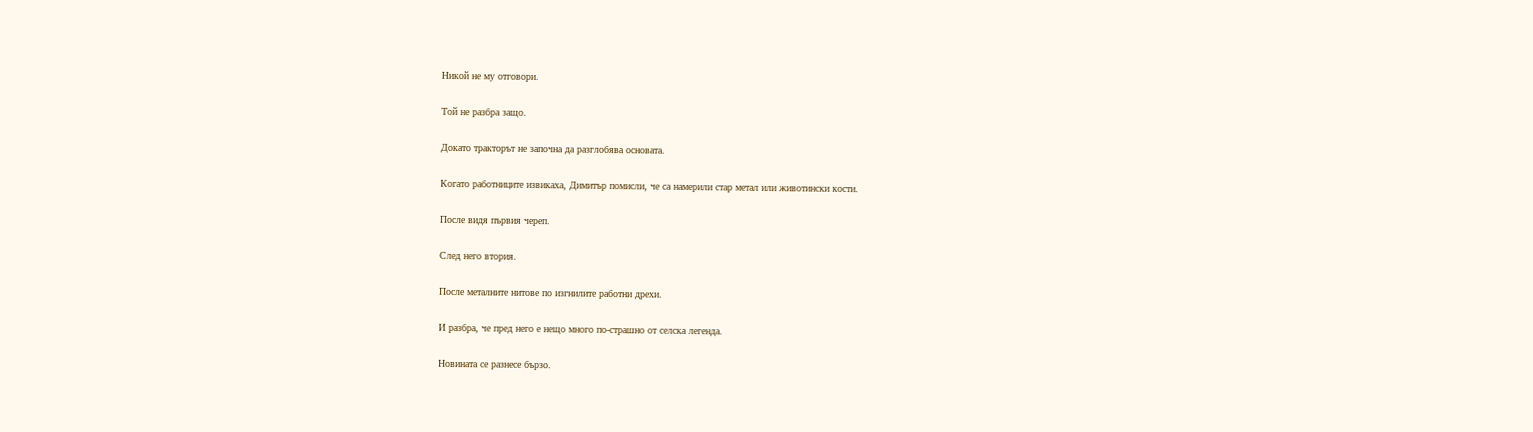Никой не му отговори.

Той не разбра защо.

Докато тракторът не започна да разглобява основата.

Когато работниците извикаха, Димитър помисли, че са намерили стар метал или животински кости.

После видя първия череп.

След него втория.

После металните нитове по изгнилите работни дрехи.

И разбра, че пред него е нещо много по-страшно от селска легенда.

Новината се разнесе бързо.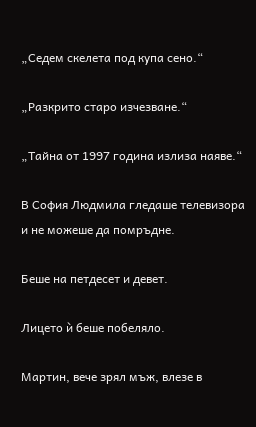„Седем скелета под купа сено.“

„Разкрито старо изчезване.“

„Тайна от 1997 година излиза наяве.“

В София Людмила гледаше телевизора и не можеше да помръдне.

Беше на петдесет и девет.

Лицето ѝ беше побеляло.

Мартин, вече зрял мъж, влезе в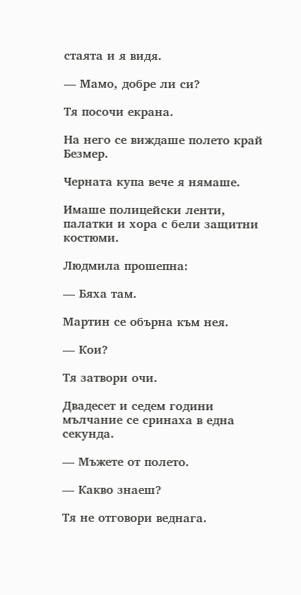стаята и я видя.

— Мамо, добре ли си?

Тя посочи екрана.

На него се виждаше полето край Безмер.

Черната купа вече я нямаше.

Имаше полицейски ленти, палатки и хора с бели защитни костюми.

Людмила прошепна:

— Бяха там.

Мартин се обърна към нея.

— Кои?

Тя затвори очи.

Двадесет и седем години мълчание се сринаха в една секунда.

— Мъжете от полето.

— Какво знаеш?

Тя не отговори веднага.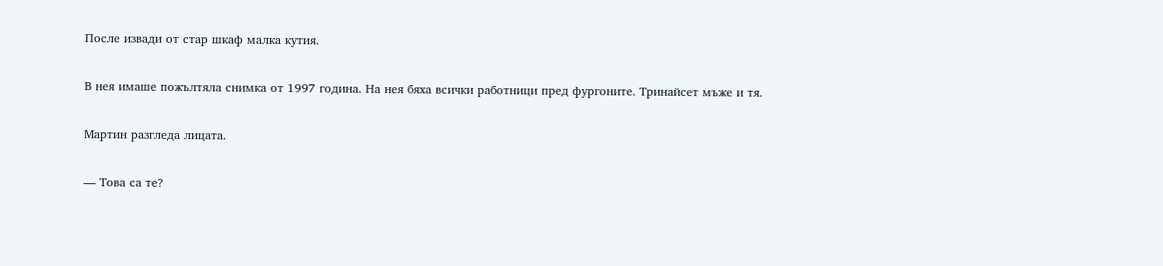После извади от стар шкаф малка кутия.

В нея имаше пожълтяла снимка от 1997 година. На нея бяха всички работници пред фургоните. Тринайсет мъже и тя.

Мартин разгледа лицата.

— Това са те?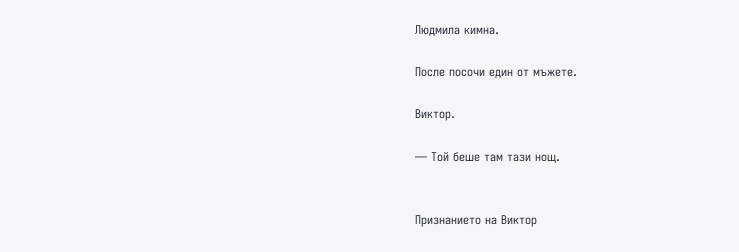Людмила кимна.

После посочи един от мъжете.

Виктор.

— Той беше там тази нощ.


Признанието на Виктор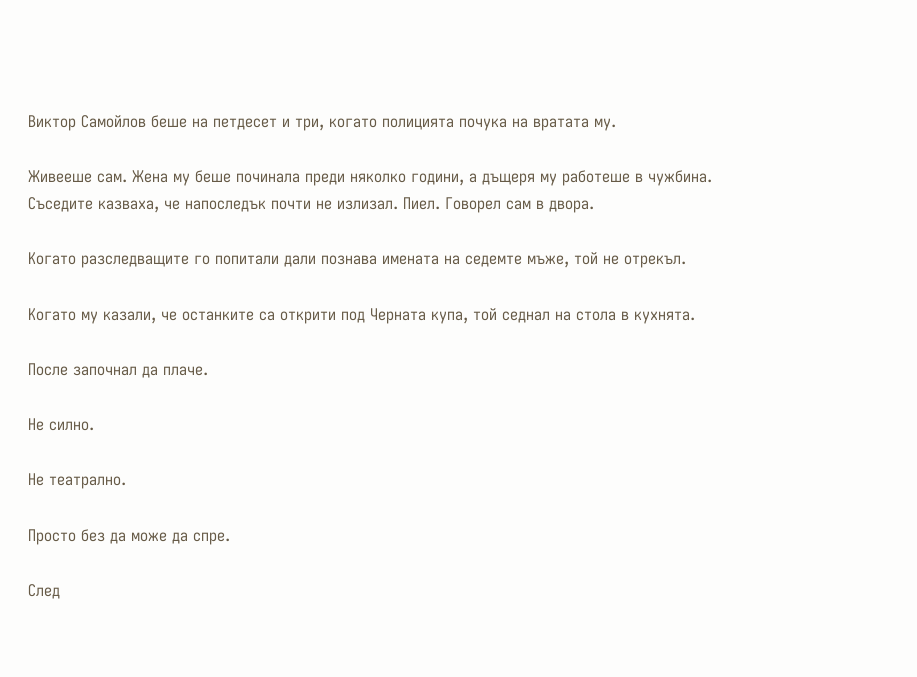Виктор Самойлов беше на петдесет и три, когато полицията почука на вратата му.

Живееше сам. Жена му беше починала преди няколко години, а дъщеря му работеше в чужбина. Съседите казваха, че напоследък почти не излизал. Пиел. Говорел сам в двора.

Когато разследващите го попитали дали познава имената на седемте мъже, той не отрекъл.

Когато му казали, че останките са открити под Черната купа, той седнал на стола в кухнята.

После започнал да плаче.

Не силно.

Не театрално.

Просто без да може да спре.

След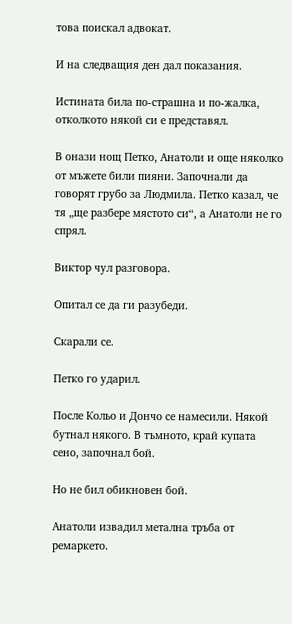това поискал адвокат.

И на следващия ден дал показания.

Истината била по-страшна и по-жалка, отколкото някой си е представял.

В онази нощ Петко, Анатоли и още няколко от мъжете били пияни. Започнали да говорят грубо за Людмила. Петко казал, че тя „ще разбере мястото си“, а Анатоли не го спрял.

Виктор чул разговора.

Опитал се да ги разубеди.

Скарали се.

Петко го ударил.

После Кольо и Дончо се намесили. Някой бутнал някого. В тъмното, край купата сено, започнал бой.

Но не бил обикновен бой.

Анатоли извадил метална тръба от ремаркето.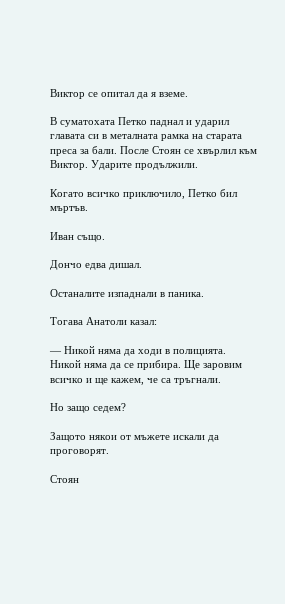Виктор се опитал да я вземе.

В суматохата Петко паднал и ударил главата си в металната рамка на старата преса за бали. После Стоян се хвърлил към Виктор. Ударите продължили.

Когато всичко приключило, Петко бил мъртъв.

Иван също.

Дончо едва дишал.

Останалите изпаднали в паника.

Тогава Анатоли казал:

— Никой няма да ходи в полицията. Никой няма да се прибира. Ще заровим всичко и ще кажем, че са тръгнали.

Но защо седем?

Защото някои от мъжете искали да проговорят.

Стоян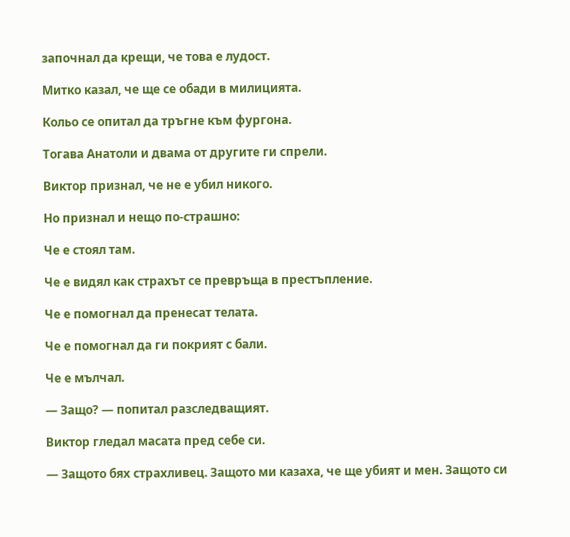започнал да крещи, че това е лудост.

Митко казал, че ще се обади в милицията.

Кольо се опитал да тръгне към фургона.

Тогава Анатоли и двама от другите ги спрели.

Виктор признал, че не е убил никого.

Но признал и нещо по-страшно:

Че е стоял там.

Че е видял как страхът се превръща в престъпление.

Че е помогнал да пренесат телата.

Че е помогнал да ги покрият с бали.

Че е мълчал.

— Защо? — попитал разследващият.

Виктор гледал масата пред себе си.

— Защото бях страхливец. Защото ми казаха, че ще убият и мен. Защото си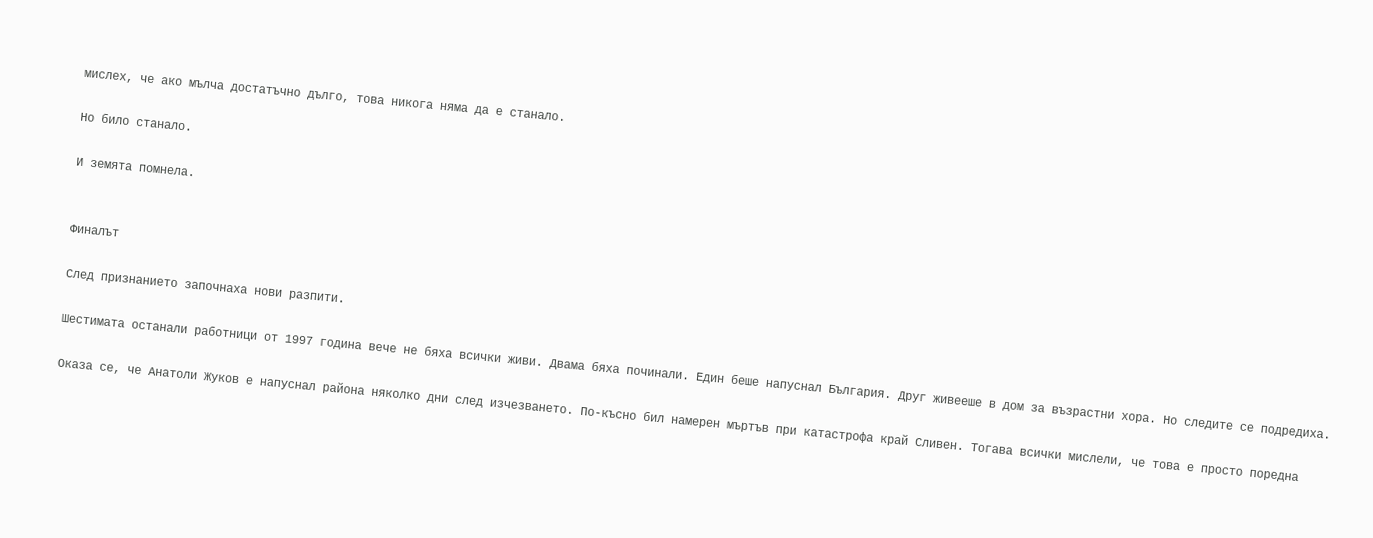мислех, че ако мълча достатъчно дълго, това никога няма да е станало.

Но било станало.

И земята помнела.


Финалът

След признанието започнаха нови разпити.

Шестимата останали работници от 1997 година вече не бяха всички живи. Двама бяха починали. Един беше напуснал България. Друг живееше в дом за възрастни хора. Но следите се подредиха.

Оказа се, че Анатоли Жуков е напуснал района няколко дни след изчезването. По-късно бил намерен мъртъв при катастрофа край Сливен. Тогава всички мислели, че това е просто поредна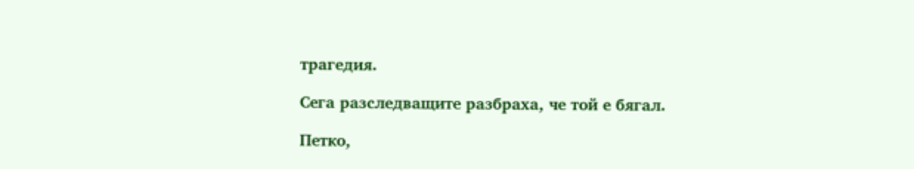трагедия.

Сега разследващите разбраха, че той е бягал.

Петко,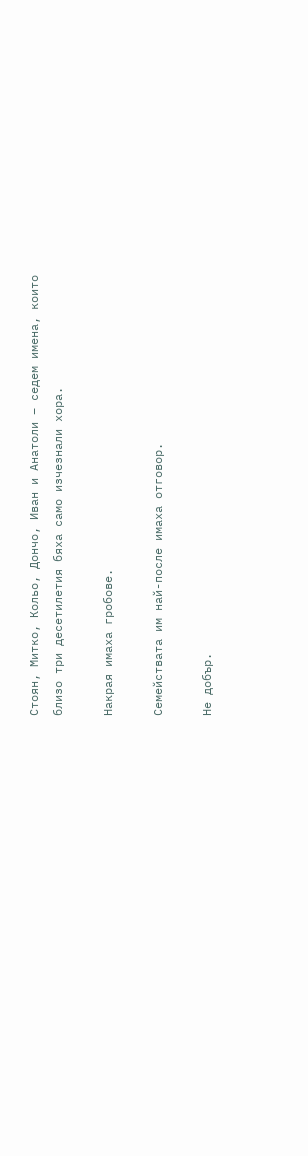Стоян, Митко, Кольо, Дончо, Иван и Анатоли – седем имена, които близо три десетилетия бяха само изчезнали хора.

Накрая имаха гробове.

Семействата им най-после имаха отговор.

Не добър.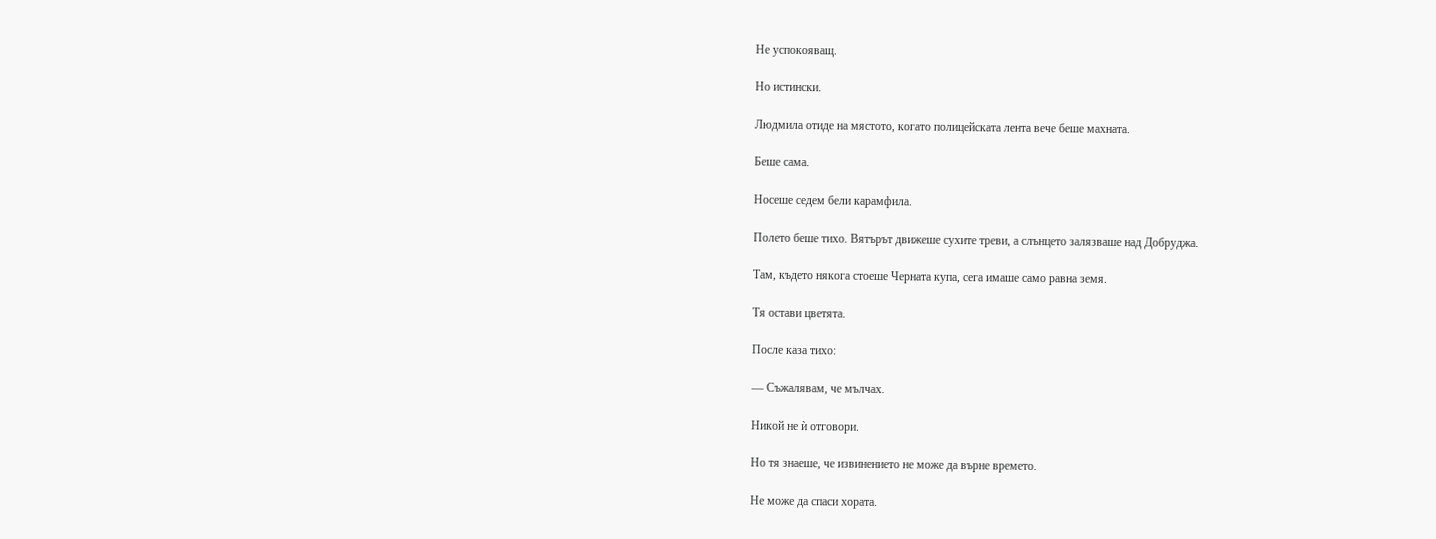Не успокояващ.

Но истински.

Людмила отиде на мястото, когато полицейската лента вече беше махната.

Беше сама.

Носеше седем бели карамфила.

Полето беше тихо. Вятърът движеше сухите треви, а слънцето залязваше над Добруджа.

Там, където някога стоеше Черната купа, сега имаше само равна земя.

Тя остави цветята.

После каза тихо:

— Съжалявам, че мълчах.

Никой не ѝ отговори.

Но тя знаеше, че извинението не може да върне времето.

Не може да спаси хората.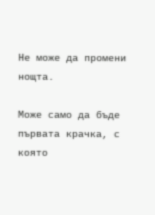Не може да промени нощта.

Може само да бъде първата крачка, с която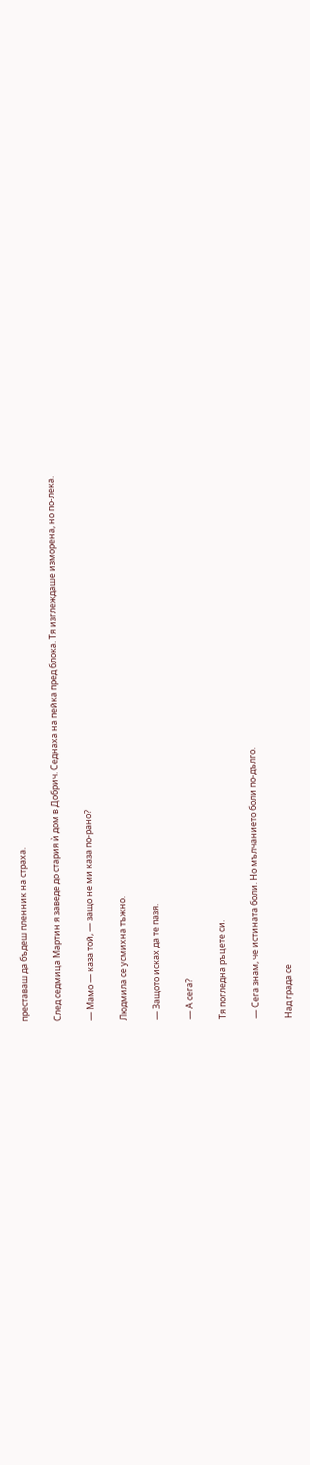преставаш да бъдеш пленник на страха.

След седмица Мартин я заведе до стария ѝ дом в Добрич. Седнаха на пейка пред блока. Тя изглеждаше изморена, но по-лека.

— Мамо — каза той, — защо не ми каза по-рано?

Людмила се усмихна тъжно.

— Защото исках да те пазя.

— А сега?

Тя погледна ръцете си.

— Сега знам, че истината боли. Но мълчанието боли по-дълго.

Над града се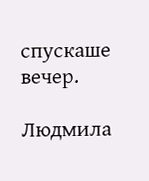спускаше вечер.

Людмила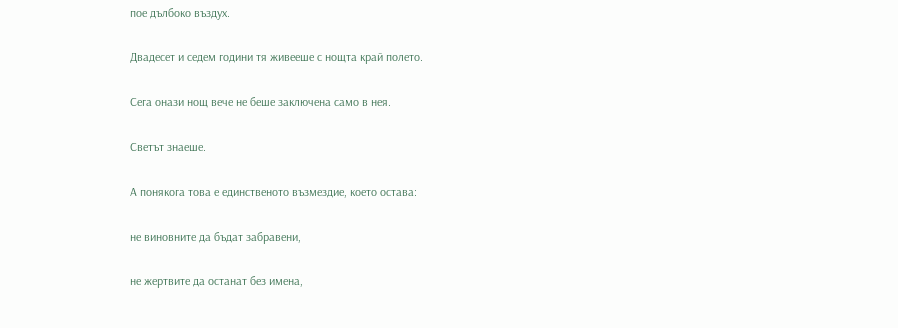пое дълбоко въздух.

Двадесет и седем години тя живееше с нощта край полето.

Сега онази нощ вече не беше заключена само в нея.

Светът знаеше.

А понякога това е единственото възмездие, което остава:

не виновните да бъдат забравени,

не жертвите да останат без имена,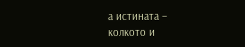а истината – колкото и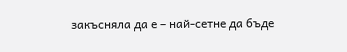закъсняла да е – най-сетне да бъде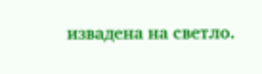извадена на светло.